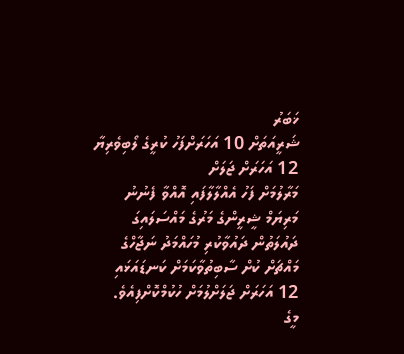ޚަބަރު
ޝަރީއަތަށް 10 އަހަރަށްފަހު ކުރީގެ ލޯބިވެރިޔާ 12 އަހަރަށް ޖަލަށް
މަރާލުމަށް ފަހު އެއްލާލާފައި އޮއްވާ ފެނުނު މަރިޔަމް ޝީރީންގެ މަރުގެ މައްސަލައިގަ ދައުލަތުން ދައުވާކުރި މުހައްމަދު ނަޖާހްގެ މައްޗަށް ކުށް ސާބިތުވާކަމަށް ކަނޑައަޅައި 12 އަހަރަށް ޖަލަށްލުމަށް ހުކުމްކޮށްފިއެވެ.
މީގެ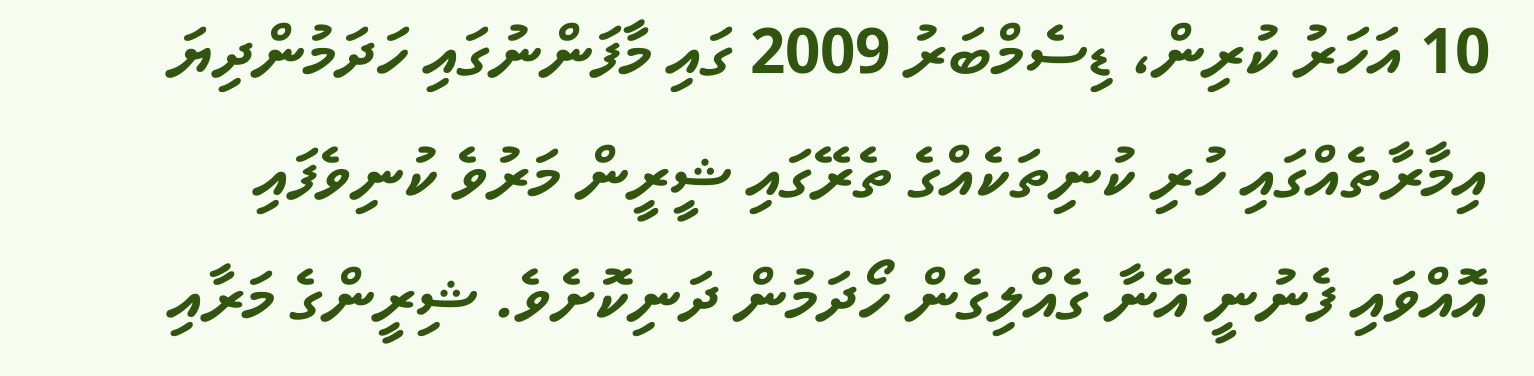10 އަހަރު ކުރިން، ޑިސެމްބަރު 2009 ގައި މާފަންނުގައި ހަދަމުންދިޔަ އިމާރާތެއްގައި ހުރި ކުނިތަކެއްގެ ތެރޭގައި ޝީރީން މަރުވެ ކުނިވެފައި އޮއްވައި ފެނުނީ އޭނާ ގެއްލިގެން ހޯދަމުން ދަނިކޮށެވެ. ޝިރީންގެ މަރާއި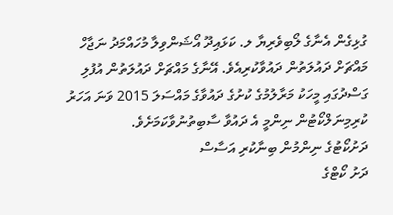ގުޅިގެން އެނާގެ ލޯބިވެރިޔާ ލ. ކަޅައިދޫ އޯޝަންވިލާ މުހައްމަދު ނަޖާހް މައްޗަށް ދައުލަތުން ދައުވާކުރިއެވެ. އޭނާގެ މައްޗަށް ދައުލަތުން އުފުލި ގަސްދުގައި މީހަކު މަރާލުމުގެ ކުށުގެ ދައުވާގެ މައްސަލަ 2015 ވަނަ އަހަރު ކުރިމިނަލްކޯޓުން ނިންމީ އެ ދައުވާ ސާބިތުނުވާކަމަށެވެ.
ދަށުކޯޓުގެ ނިންމުން ބިނާކުރި އަސާސް
ދަށު ކޯޓްގެ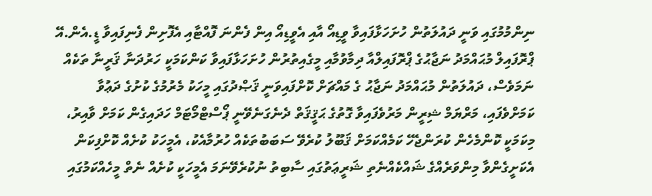ނިންމުމުގައި ވަނީ ދައުލަތުން ހުށަހަޅާފައިވާ ވީޑިއޯ އާއި އެވީޑިއޯ އިން ފެންނަ ފޮއްޓާއި އެފޮށިން ފެނިފައިވާ ޑީ.އެން.އޭ ޕްރޮފައިލް މުޙައްމަދު ނަޖާޙުގެ ޕްރޮފައިލްއާ ދިމާވުމާއި މީގެއިތުރުން ހުށަހަޅާފައިވާ ކަންކަމަކީ ހަރުދަނާ ޤަރީނާ ތަކެއް ނަމަވެސް، ދައުލަތުން މުޙައްމަދު ނަޖާޙު ގެ މައްޗަށް ކޮށްފައިވަނީ ޤަޞްދުގައި މީހަކު މެރުމުގެ ކުށުގެ ދަޢުވާ ކަމަށްވެފައި، މަރްޔަމް ޝިރީން މަރުވެފައިވާ ގޮތުގެ ޙަޤީޤަތް ދެނެގަނެވޭނީ ޕޯސްޓްމޯޓަމް ހަދައިގެން ކަމަށް ވާއިރު، މިކަމަކީ ކޮންމެހެން ކުރަންޖެހޭ ކަމެއްކަމަށް ޤަބޫލު ކުރެވޭ ސަބަބުތަކެއް ހުރުމާއެކު، އެމީހަކު ކުށެއް ކޮށްފިކަން އެކަށީގެންވާ މިންވަރެއްގެ ޝައްކެއްނެތި ޝަރީޢަތުގައި ސާބިތު ނުކުރެވޭނަމަ އެމީހަކީ ކުށެއް ނެތް މީހެއްކަމުގައި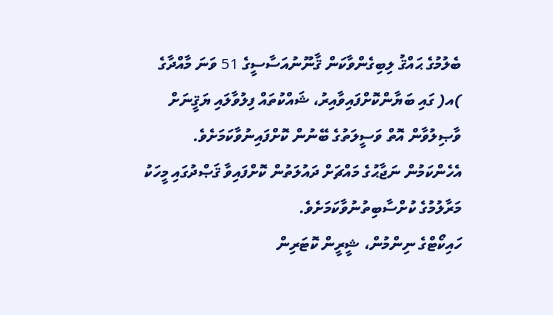ބެލުމުގެ ޙައްޤު ލިބިގެންވާކަން ޤާނޫނުއަސާސީގެ 51 ވަނަ މާއްދާގެ )އ( ގައި ބަޔާންކޮށްފައިވާއިރު، ޝައްކުތައް ފިލުވާލައި ޔަޤީނަށް ވާޞިލުވާން އޮތް ވަސީލަތުގެ ބޭނުން ކޮށްފައިނުވާކަމަށެވެ. އެހެންކަމުން ނަޖާޙުގެ މައްޗަށް ދައުލަތުން ކޮށްފައިވާ ޤަޞްދުގައި މީހަކު މަރާލުމުގެ ކުށްސާބިތުނުވާކަމަށެވެ.
ހައިކޯޓްގެ ނިންމުން، ޝީރީން ކޮޓަރިން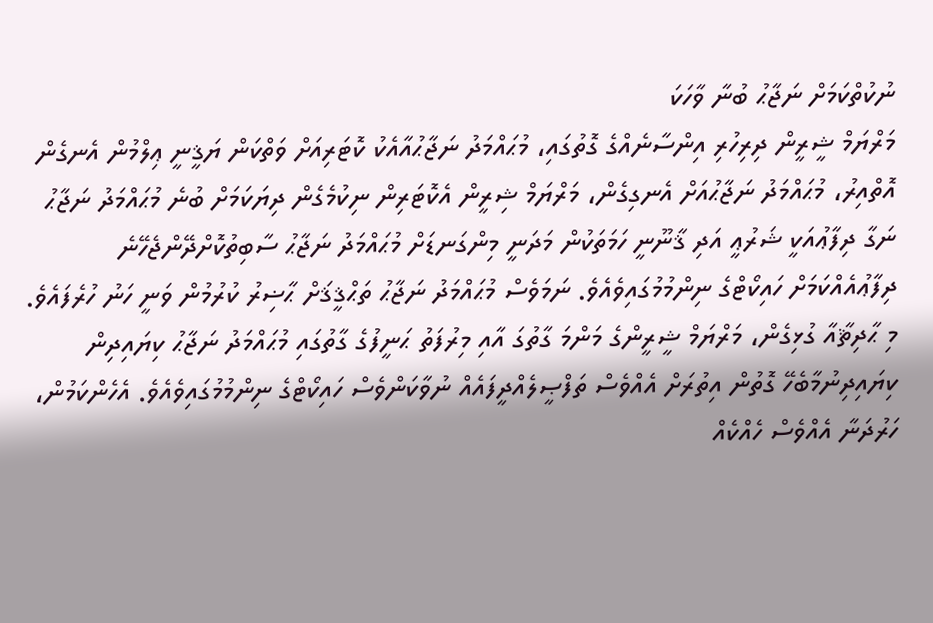ނުކުތްކަމަށް ނަޖާޙު ބުނާ ވާހަކަ
މަރްޔަމް ޝީރީން ދިރިހުރި އިންސާނެއްގެ ގޮތުގައި، މުޙައްމަދު ނަޖާޙުއާއެކު ކޮޓަރިއަށް ވަތްކަން ޔަޤީނީ ޢިލްމުން އެނގެން އޮތްއިރު، މުޙައްމަދު ނަޖާޙުއަށް އެނގިގެން، މަރްޔަމް ޝިރީން އެކޮޓަރިން ނިކުމެގެން ދިޔަކަމަށް ބުނެ މުޙައްމަދު ނަޖާޙު ނަގާ ދިފާޢުއަކީ ޝަރުޢީ އަދި ޤާނޫނީ ހަމަތަކުން މަދަނީ މިންގަނޑަށް މުޙައްމަދު ނަޖާޙު ސާބިތުކޮށްދޭންޖެހޭނެ ދިފާޢުއެއްކަމަށް ހައިކޯޓްގެ ނިންމުމުގައިވެއެވެ. ނަމަވެސް މުޙައްމަދު ނަޖާޙު ތަޙްޤީޤަށް ޙާޟިރު ކުރުމުން ވަނީ ހަނު ހުރެފައެވެ. މި ޙާދިޘާއާ ގުޅިގެން، މަރްޔަމް ޝީރީންގެ މަންމަ ގާތުގަ އާއި މިރުފަތު ޙަނީފުގެ ގާތުގައި މުޙައްމަދު ނަޖާޙު ކިޔައިދިން ކިޔައިދިނުމާބެހޭ ގޮތުން އިތުރަށް އެއްވެސް ތަފްޞީލެއްދީފައެއް ނުވާކަންވެސް ހައިކޯޓްގެ ނިންމުމުގައިވެއެވެ. އެހެންކަމުން، ހަރުދަނާ އެއްވެސް ހެއްކެއް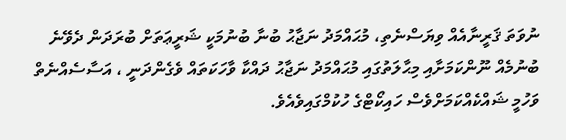ނުވަތަ ޤަރީނާއެއް ވިޔަސްނެތި، މުޙައްމަދު ނަޖާޙު ބުނާ ބުނުމަކީ ޝަރީޢަތަށް ބުރަދަން ދެވޭނެ ބުނުމެއް ނޫންކަމަށާއި މިޙާލަތުގައި މުޙައްމަދު ނަޖާޙު ދައްކާ ވާހަކަތައް ވެގެންދަނީ ، އަސާސެއްނެތް ވަހުމީ ޝައްކެއްކަމަށްވެސް ހައިކޯޓްގެ ހުކުމްގައިވެއެވެ.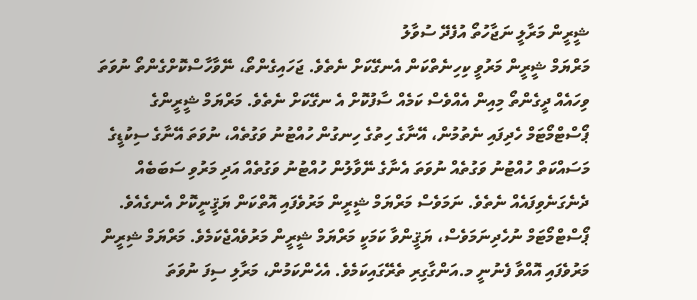ޝީރީން މަރާލީ ނަޖާހުތޯ އުފެދޭ ސުވާލު
މަރްޔަމް ޝީރީން މަރުވީ ކިހިނެތްކަން އެނގޭކަށް ނެތެވެ. ޖަހައިގެންތޯ، ނޭވާހާސްކޮށްގެންތޯ ނުވަތަ ވިހައެއް ދީގެންތޯ މިއިން އެއްވެސް ކަމެއް ސާފުކޮށް އެ ނގޭކަށް ނެތެވެ. މަރްޔަމް ޝީރީންގެ ޕޯސްޓްމޯޓަމް ހެދިފައި ނެތުމުން، އޭނާގެ ހިތުގެ ހިނގުން ހުއްޓުނު ވަގުތެއް، ނުވަތަ އޭނާގެ ސިކުޑީގެ މަސައްކަތް ހުއްޓުނު ވަގުތެއް ނުވަތަ އެނާގެ ނޭވާލުން ހުއްޓުނު ވަގުތެއް އަދި މަރުވި ސަބަބެއް ދެނެގަނެވިފައެއް ނެތެވެ. ނަމަވެސް މަރްޔަމް ޝީރީން މަރުވެފައި އޮތްކަން ޔަޤީނީކޮށް އެނގެއެވެ. ޕޯސްޓްމޯޓަމް ނުހެދިނަމަވެސް، ޔަޤީންވާ ކަމަކީ މަރްޔަމް ޝީރީން މަރުވެއްޖެކަމެވެ. މަރްޔަމް ޝިރީން މަރުވެފައި އޮއްވާ ފެނުނީ މ.އަންގާގިރި ތެރޭގައިކަމެވެ. އެހެންކަމުން، މަރާލި ސިފަ ނުވަތަ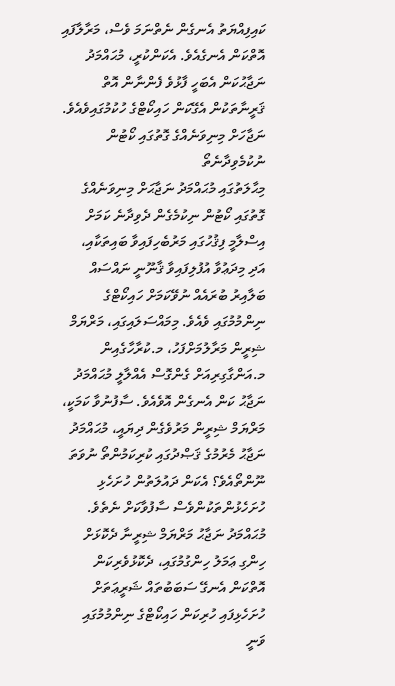ކައިފިއްޔަތު އެނގެން ނެތްނަމަ ވެސް، މަރާލާފައި އޮތްކަން އެނގެއެވެ. އެކަންކުރީ، މުޙައްމަދު ނަޖާޙުކަން އެބަހީ ފާޅުވެ ފެންނާން އޮތް ޤަރީނާތަކުން އެގޭކަން ހައިކޯޓްގެ ހުކުމުގައިވެއެވެ.
ނަޖާހަށް މިނިވަނެއްގެ ގޮތުގައި ކޯޓުން ނުކުމެވިދާނެތޯ
މިޙާލަތުގައި މުޙައްމަދު ނަޖާޙަށް މިނިވަނެއްގެ ގޮތުގައި ކޯޓުން ނިކުމެގެން ދެވިދާނެ ކަމަށް އިސްލާމީ ފިޤުހުގައި މަރުބެހިފައިވާ ބައިތަކާއި، އަދި މިދަޢުވާ އުފުލިފައިވާ ޤާނޫނީ ނައްސައް ބަލާއިރު ބުރައެއް ނުވޭކަމަށް ހައިކޯޓްގެ ނިންމުމުގައި ވެއެވެ. މިމައްސަލައިގައި، މަރްޔަމް ޝިރީން މަރާލުމަށްފަހު، މ.ކުރާހާގެއިން މ.އަންގާގިރިއަށް ގެންގޮސް އެއްލާލީ މުޙައްމަދު ނަޖާޙު ކަން އެނގެން އޮވެއެވެ. ސާފުނުވާ ކަމަކީ، މަރްޔަމް ޝިރީން މަރުވެގެން ދިޔައީ، މުޙައްމަދު ނަޖާޙު މެރުމުގެ ޤަޞްދުގައި ކުރިކަމުންތޯ ނުވަތަ ނޫންތޯއެވެ؟ އެކަން ދައުލަތުން ހުށަހެޅި ހުށަހެޅުންތަކުންވެސް ސާފުވާކަށް ނެތެވެ.
މުޙައްމަދު ނަޖާޙު މަރްޔަމް ޝިރީނާ ދެކޮޅަށް ހިންގި ޢަމަލު ހިންގުމުގައި، ދެކޮޅުވެރިކަން އޮތްކަން އެނގޭ ސަބަބުތައް ޝަރީޢަތަށް ހުށަހެޅިފައި ހުރިކަން ހައިކޯޓްގެ ނިންމުމުގައި ވަނީ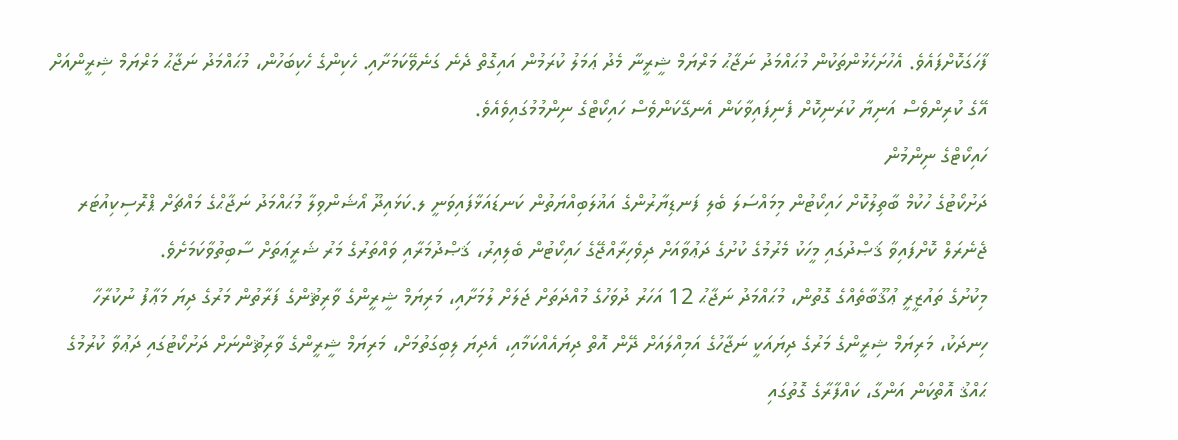ފާހަގަކޮށްފައެވެ. އެހުށަހެޅުންތަކުން މުޙައްމަދު ނަޖާޙު މަރްޔަމް ޝީރީނާ މެދު ޢަމަލު ކުރަމުން އައިގޮތް ދެނެ ގަނެވޭކަމަށާއި. ހެކިންގެ ހެކިބަހުން، މުޙައްމަދު ނަޖާޙު މަރްޔަމް ޝިރީންއަށް އޭގެ ކުރިންވެސް އަނިޔާ ކުރަނިކޮށް ފެނިފައިވާކަން އެނގޭކަންވެސް ހައިކޯޓްގެ ނިންމުމުގައިވެއެވެ.
ހައިކޯޓްގެ ނިންމުން
ދަށުކޯޓުގެ ހުކުމް ބާތިލުކޮށް ހައިކޯޓުން މިމައްސަލަ ބެލި ފަނޑިޔާރުންގެ އަޣުލަބިއްޔަތުން ކަނޑައަޅާފައިވަނީ ލ.ކަޅައިދޫ އޯޝަންވިލާ މުޙައްމަދު ނަޖާޙްގެ މައްޗަށް ޕްރޮސިކިއުޓަރ ޖެނެރަލް ކޮށްފައިވާ ޤަޞްދުގައި މީހަކު މެރުމުގެ ކުށުގެ ދަޢުވާއަށް ދިވެހިރާއްޖޭގެ ހައިކޯޓުން ބެލިއިރު، ޤަޞްދުމަރާއި ވައްތަރުގެ މަރު ޝަރީޢަތަށް ސާބިތުވާކަމަށެވެ.
މިކުށުގެ ތައުޒީރީ ޢުޤޫބާތެއްގެ ގޮތުން، މުޙައްމަދު ނަޖާޙު 12 އަހަރު ދުވަހުގެ މުއްދަތަށް ޖަލަށް ލުމަށާއި، މަރިޔަމް ޝީރީންގެ ވާރިޘުންގެ ފަރާތުން މަރުގެ ދިޔަ މަޢާފު ނުކުރާހާ ހިނދަކު، މަރިޔަމް ޝިރީންގެ މަރުގެ ދިޔައަކީ ނަޖާހުގެ އަމިއްލައަށް ދޭން އޮތް ދިޔައެއްކަމާއި، އެދިޔަ ލިބިގަތުމަށް، މަރިޔަމް ޝީރީންގެ ވާރިޘުންނަށް ދަށުކޯޓުގައި ދަޢުވާ ކުރުމުގެ ޙައްޤު އޮތްކަން އަންގާ، ކައްފާރާގެ ގޮތުގައި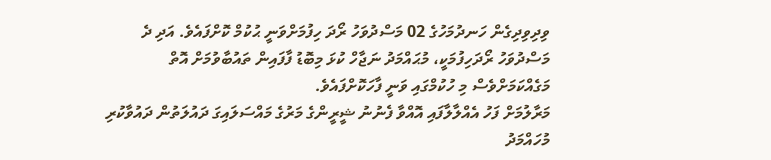ވިދިވިދިގެން ހަނދުމަހުގެ 02 މަސްދުވަހު ރޯދަ ހިފުމަށްވަނީ ޙުކުމް ކޮށްފައެވެ. އަދި ދެ މަސްދުވަހު ރޯދަހިފުމަކީ، މުޙައްމަދު ނަޖާހް ކުޅަ މިބޮޑު ފާފައިން ތައުބާވުމަށް އޮތް މަގެއްކަމަށްވެސް މި ހުކުމްގައި ވަނީ ފާހަކޮށްފައެވެ.
މަރާލުމަށް ފަހު އެއްލާލާފައި އޮއްވާ ފެނުނު ޝީރީންގެ މަރުގެ މައްސަލައިގަ ދައުލަތުން ދައުވާކުރި މުހައްމަދު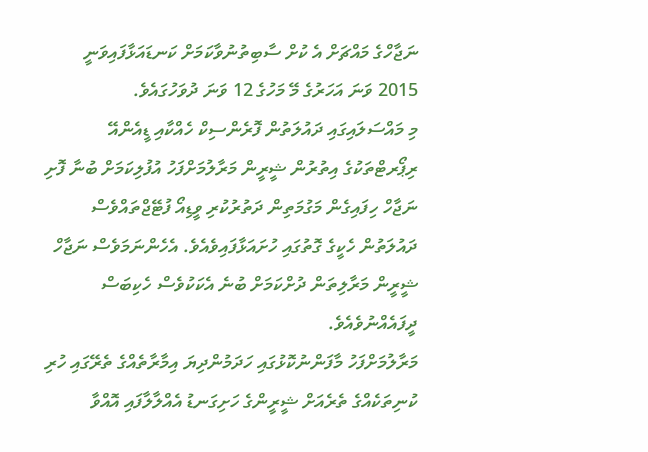ނަޖާހްގެ މައްޗަށް އެ ކުށް ސާބިތުނުވާކަމަށް ކަނޑައަޅާފައިވަނީ 2015 ވަނަ އަހަރުގެ މޭ މަހުގެ 12 ވަނަ ދުވަހުގައެވެ.
މި މައްސަލައިގައި ދައުލަތުން ފޮރެންސިކް ހެއްކާއި ޑީއެންއޭ ރިޕޯރޓްތަކުގެ އިތުރުން ޝީރީން މަރާލުމަށްފަހު އުފުލިކަމަށް ބުނާ ފޮށި ނަޖާހް ހިފައިގެން މަގުމަތިން ދަތުރުކުރި ވީޑިއޯ ފުޓޭޖްތައްވެސް ދައުލަތުން ހެކީގެ ގޮތުގައި ހުށައަޅާފައިވެއެވެ. އެހެންނަމަވެސް ނަޖާހް ޝީރީން މަރާލިތަން ދުށްކަމަށް ބުނެ އެކަކުވެސް ހެކިބަސް ދީފައެއްނުވެއެވެ.
މަރާލުމަށްފަހު މާފަންނުކޮޅުގައި ހަދަމުންދިޔަ އިމާރާތެއްގެ ތެރޭގައި ހުރި ކުނިތަކެއްގެ ތެރެއަށް ޝީރީންގެ ހަށިގަނޑު އެއްލާލާފައި އޮއްވާ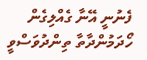ފެނުނީ އޭނާ ގެއްލިގެން ހޯދަމުންދާތާ ތިންދުވަސްވީ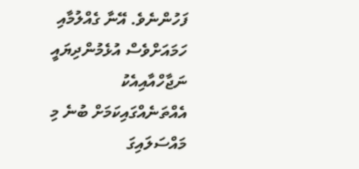ފަހުންނެވެ. އޭނާ ގެއްލުމާއި ހަމައަށްވެސް އުޅެމުންދިޔައީ ނަޖާހްއާއިއެކު އެއްތަނެއްގައިކަމަށް ބުނެ މި މައްސަލައިގަ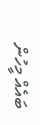ބައެއް މީހުން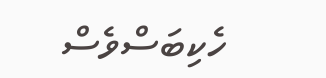ހެކިބަސްވެސް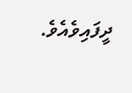ދީފައިވެއެވެ.